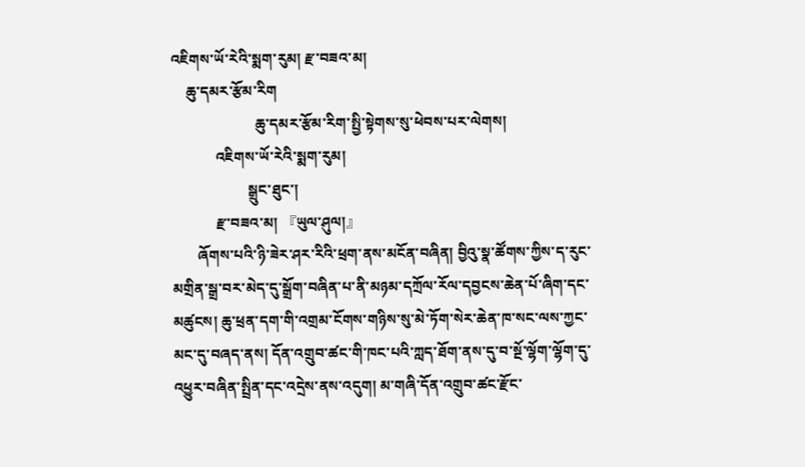འཇིགས་ཡོ་རེའི་སྨག་རུམ། རྫ་བཟའ་མ།
    ཆུ་དམར་རྩོམ་རིག
                       ཆུ་དམར་རྩོམ་རིག་སྤྱི་སྟེགས་སུ་ཕེབས་པར་ལེགས།
            འཇིགས་ཡོ་རེའི་སྨག་རུམ།
                     སྒྲུང་ཐུང་།
            རྫ་བཟའ་མ། 『ཡུལ་ཤུལ།』
       ཞོགས་པའི་ཉི་ཟེར་ཤར་རིའི་ཕྲག་ནས་མངོན་བཞིན། བྱིའུ་སྣ་ཚོགས་ཀྱིས་ད་རུང་མགྲིན་སྒྲ་བར་མེད་དུ་སྒྲོག་བཞིན་པ་ནི་མཉམ་དཀྲོལ་རོལ་དབྱངས་ཆེན་པོ་ཞིག་དང་མཚུངས། ཆུ་ཕྲན་དག་གི་འགྲམ་ངོགས་གཉིས་སུ་མེ་ཏོག་སེར་ཆེན་ཁ་སང་ལས་ཀྱང་མང་དུ་བཞད་ནས། དོན་འགྲུབ་ཚང་གི་ཁང་པའི་ཀླད་ཐོག་ནས་དུ་བ་སྔོ་ལྷོག་ལྷོག་དུ་འཕྱུར་བཞིན་སྤྲིན་དང་འདྲེས་ནས་འདུག། མ་གཞི་དོན་འགྲུབ་ཚང་རྫོང་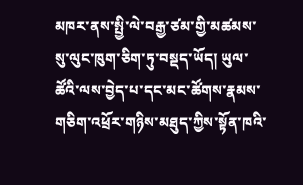མཁར་ནས་སྤྱི་ལེ་བརྒྱ་ཙམ་གྱི་མཚམས་སུ་ལུང་ཁུག་ཅིག་ཏུ་བསྡད་ཡོད། ཡུལ་ཚོའི་ལས་བྱེད་པ་དང་མང་ཚོགས་རྣམས་གཅིག་འཕྲོར་གཉིས་མཐུད་ཀྱིས་སྟོན་ཁའི་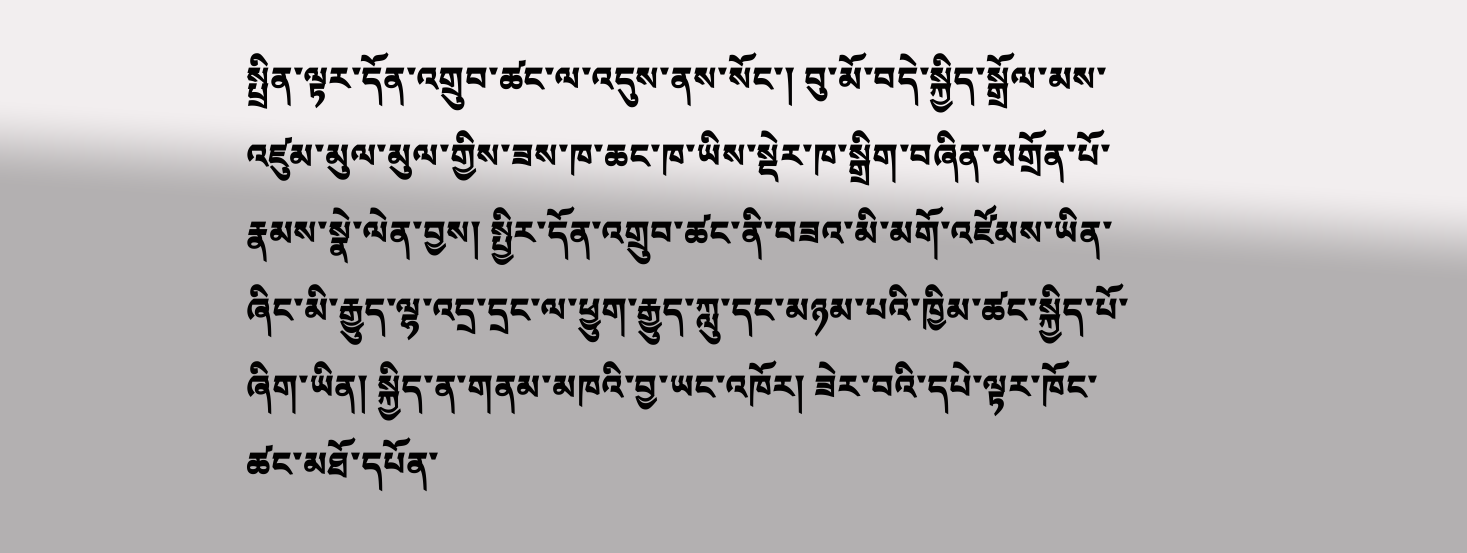སྤྲིན་ལྟར་དོན་འགྲུབ་ཚང་ལ་འདུས་ནས་སོང་། བུ་མོ་བདེ་སྐྱིད་སྒྲོལ་མས་འཛུམ་མུལ་མུལ་གྱིས་ཟས་ཁ་ཆང་ཁ་ཡིས་སྡེར་ཁ་སྒྲིག་བཞིན་མགྲོན་པོ་རྣམས་སྣེ་ལེན་བྱས། སྤྱིར་དོན་འགྲུབ་ཚང་ནི་བཟའ་མི་མགོ་འཛོམས་ཡིན་ཞིང་མི་རྒྱུད་ལྷ་འདྲ་དྲང་ལ་ཕྱུག་རྒྱུད་ཀླུ་དང་མཉམ་པའི་ཁྱིམ་ཚང་སྐྱིད་པོ་ཞིག་ཡིན། སྐྱིད་ན་གནམ་མཁའི་བྱ་ཡང་འཁོར། ཟེར་བའི་དཔེ་ལྟར་ཁོང་ཚང་མཐོ་དཔོན་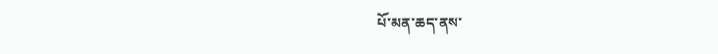པོ་མན་ཆད་ནས་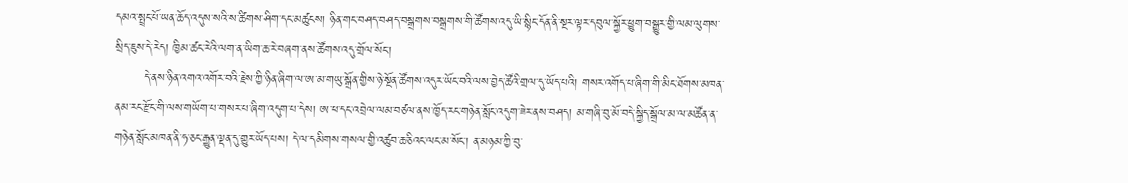དམའ་སྤྲང་པོ་ཡན་ཆོད་འདུས་སའི་ས་ཚིགས་ཤིག་དང་མཚུངས། ཉིན་གང་བཤད་བཤད་བསྒྲགས་བསྒྲགས་གི་ཚོགས་འདུ་ཡི་སྙིང་དོན་ནི་སྔར་ལྟར་དབུལ་སྐྱོར་ཕྱུག་བསྒྱུར་གྱི་ལམ་ལུགས་སྲིད་ཇུས་དེ་རེད། ཁྱིམ་ཚང་རེའི་ལག་ན་ཡིག་ཆ་རེ་བཞག་ནས་ཚོགས་འདུ་གྲོལ་སོང་།
       དེ་ནས་ཉིན་འགའ་འགོར་བའི་རྗེས་ཀྱི་ཉིན་ཞིག་ལ་ཨ་མ་གཡུ་སྒྲོན་གྱིས་ཉེ་སྔོན་ཚོགས་འདུར་ཡོང་བའི་ལས་བྱེད་ཚོའི་གྲལ་དུ་ཡོད་པའི། གསར་འགོད་པ་ཞིག་གི་མིང་ཐོགས་མཁན་ནམ་རང་རྫོང་གི་ལས་གཡོག་པ་གསར་པ་ཞིག་འདུག་པ་དེས། ཨ་ཕ་དང་འབྲེལ་ལམ་བཙལ་ནས་ཁྱོད་རང་གཉེན་སློང་འདུག་ཟེར་ནས་བཤད། མ་གཞི་བུ་མོ་བདེ་སྐྱིད་སྒྲོལ་མ་ལ་མཚོན་ན་གཉེན་སློང་མཁན་ནི་ཧ་ཅང་རྒྱུན་ལྡན་དུ་གྱུར་ཡོད་པས། དེ་ལ་དམིགས་གསལ་གྱི་འཚུབ་ཆ་ཅིའང་ལང་མ་སོང་། ན་མཉམ་ཀྱི་བུ་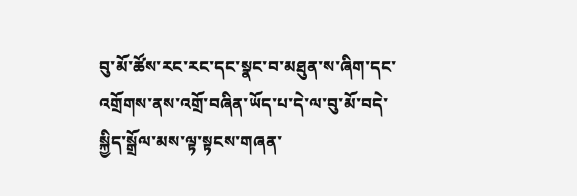བུ་མོ་ཚོས་རང་རང་དང་སྣང་བ་མཐུན་ས་ཞིག་དང་འགྲོགས་ནས་འགྲོ་བཞིན་ཡོད་པ་དེ་ལ་བུ་མོ་བདེ་སྐྱིད་སྒྲོལ་མས་ལྟ་སྟངས་གཞན་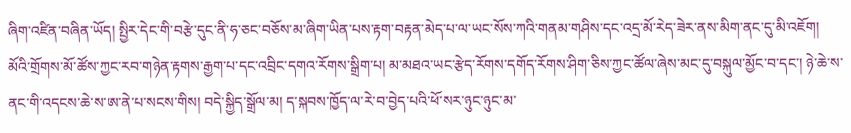ཞིག་འཛིན་བཞིན་ཡོད། སྤྱིར་དེང་གི་བརྩེ་དུང་ནི་ཧ་ཅང་བཅོས་མ་ཞིག་ཡིན་པས་རྟག་བརྟན་མེད་པ་ལ་ཡང་སོས་ཀའི་གནམ་གཤིས་དང་འདྲ་མོ་རེད་ཟེར་ནས་མིག་ནང་དུ་མི་འཇོག། མོའི་གྲོགས་མོ་ཚོས་ཀྱང་རབ་གཉེན་རྟགས་རྒྱག་པ་དང་འབྲིང་དགའ་རོགས་སྒྲིག་པ། མ་མཐའ་ཡང་རྩེད་རོགས་དགོད་རོགས་ཤིག་ཅིས་ཀྱང་ཚོལ་ཞེས་མང་དུ་བསྐུལ་མྱོང་བ་དང་། ཉེ་ཆེ་ས་ནང་གི་འདངས་ཆེ་ས་ཨ་ནེ་པ་སངས་གིས། བདེ་སྐྱིད་སྒྲོལ་མ། ད་སྐབས་ཁྱོད་ལ་རེ་བ་བྱེད་པའི་ཕོ་སར་ཉུང་ཉུང་མ་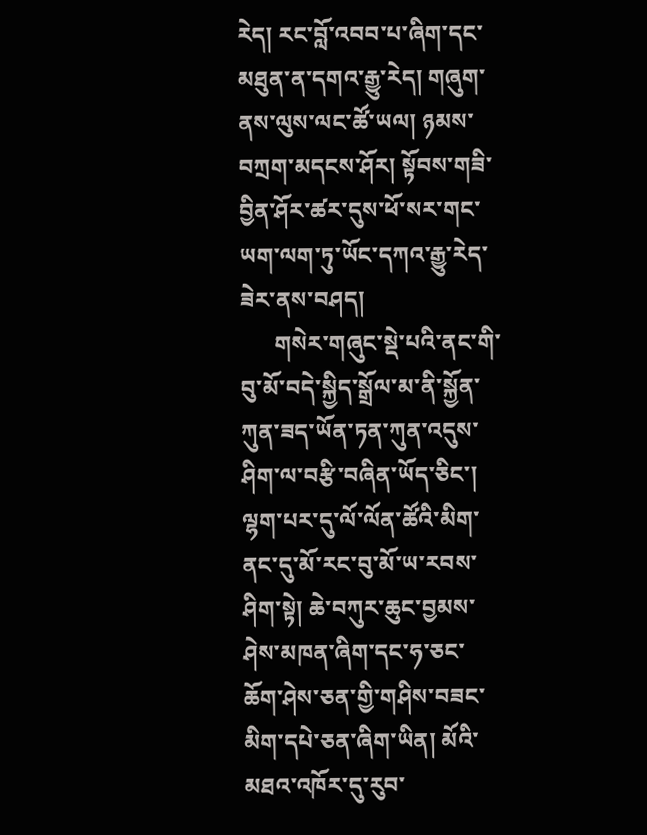རེད། རང་བློ་འབབ་པ་ཞིག་དང་མཐུན་ན་དགའ་རྒྱུ་རེད། གཞུག་ནས་ལུས་ལང་ཚོ་ཡལ། ཉམས་བཀྲག་མདངས་ཤོར། སྟོབས་གཟི་བྱིན་ཤོར་ཚར་དུས་ཕོ་སར་གང་ཡག་ལག་ཏུ་ཡོང་དཀའ་རྒྱུ་རེད་ཟེར་ནས་བཤད།
      གསེར་གཞུང་སྡེ་པའི་ནང་གི་བུ་མོ་བདེ་སྐྱིད་སྒྲོལ་མ་ནི་སྐྱོན་ཀུན་ཟད་ཡོན་ཏན་ཀུན་འདུས་ཤིག་ལ་བརྩི་བཞིན་ཡོད་ཅིང་། ལྷག་པར་དུ་ལོ་ལོན་ཚོའི་མིག་ནང་དུ་མོ་རང་བུ་མོ་ཡ་རབས་ཤིག་སྟེ། ཆེ་བཀུར་ཆུང་བྱམས་ཤེས་མཁན་ཞིག་དང་ཧ་ཅང་ཆོག་ཤེས་ཅན་གྱི་གཤིས་བཟང་མིག་དཔེ་ཅན་ཞིག་ཡིན། མོའི་མཐའ་འཁོར་དུ་རུབ་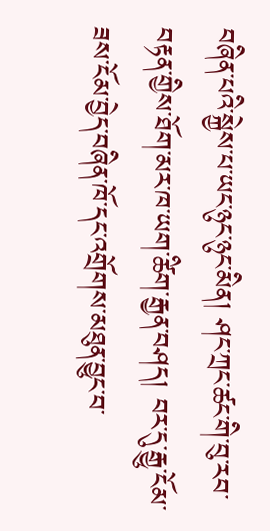བཞིན་པའི་སྐྱེས་པ་ཡང་ཉུང་ཉུང་མིན། ཤང་ཀྲང་ཚང་གི་བུ་རབ་བརྟན་གྱིས་ཐོག་མར་ཁ་ཡག་ཚིག་རྒྱན་བཤད། བར་དུ་རྒྱུ་ངོམ་ཟས་ངོམ་བྱེད་བཞིན་ཁོ་དང་འགྲོགས་མཐུན་བྱུང་བ་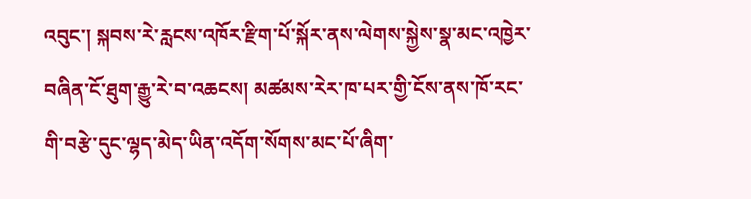འབུང་། སྐབས་རེ་རླངས་འཁོར་རྫིག་པོ་སྐོར་ནས་ལེགས་སྐྱེས་སྣ་མང་འཁྱེར་བཞིན་ངོ་ཐུག་རྒྱུ་རེ་བ་འཆངས། མཚམས་རེར་ཁ་པར་གྱི་ངོས་ནས་ཁོ་རང་གི་བརྩེ་དུང་ལྷད་མེད་ཡིན་འདོག་སོགས་མང་པོ་ཞིག་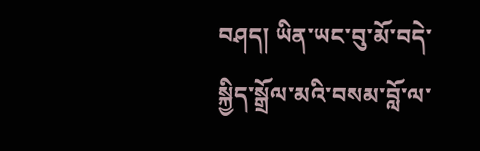བཤད། ཡིན་ཡང་བུ་མོ་བདེ་སྐྱིད་སྒྲོལ་མའི་བསམ་བློ་ལ་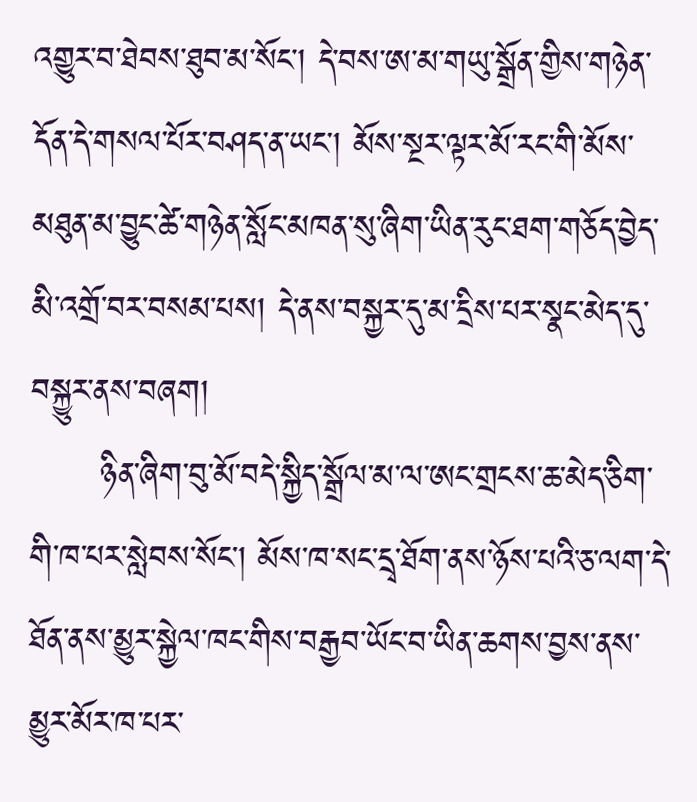འགྱུར་བ་ཐེབས་ཐུབ་མ་སོང་། དེ་བས་ཨ་མ་གཡུ་སྒྲོན་གྱིས་གཉེན་དོན་དེ་གསལ་པོར་བཤད་ན་ཡང་། མོས་སྔར་ལྟར་མོ་རང་གི་མོས་མཐུན་མ་བྱུང་ཚེ་གཉེན་སློང་མཁན་སུ་ཞིག་ཡིན་རུང་ཐག་གཅོད་བྱེད་མི་འགྲོ་བར་བསམ་པས། དེ་ནས་བསྐྱར་དུ་མ་དྲིས་པར་སྣང་མེད་དུ་བསྐྱུར་ནས་བཞག།
      ཉིན་ཞིག་བུ་མོ་བདེ་སྐྱིད་སྒྲོལ་མ་ལ་ཨང་གྲངས་ཆ་མེད་ཅིག་གི་ཁ་པར་སླེབས་སོང་། མོས་ཁ་སང་དྲྭ་ཐོག་ནས་ཉོས་པའི་ཅ་ལག་དེ་ཐོན་ནས་མྱུར་སྐྱེལ་ཁང་གིས་བརྒྱབ་ཡོང་བ་ཡིན་ཆགས་བྱས་ནས་མྱུར་མོར་ཁ་པར་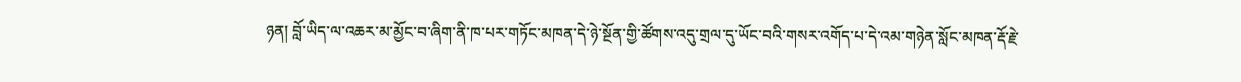ཉན། བློ་ཡིད་ལ་འཆར་མ་མྱོང་བ་ཞིག་ནི་ཁ་པར་གཏོང་མཁན་དེ་ཉེ་སྔོན་གྱི་ཚོགས་འདུ་གྲལ་དུ་ཡོང་བའི་གསར་འགོད་པ་དེ་འམ་གཉེན་སློང་མཁན་རྡོ་རྗེ་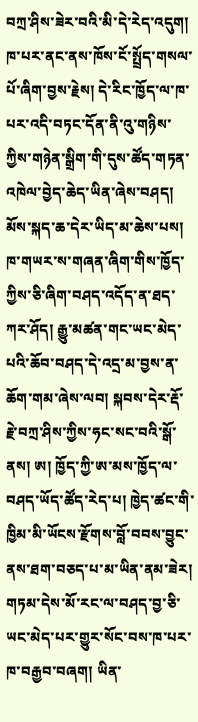བཀྲ་ཤིས་ཟེར་བའི་མི་དེ་རེད་འདུག། ཁ་པར་ནང་ནས་ཁོས་ངོ་སྤྲོད་གསལ་པོ་ཞིག་བྱས་རྗེས། དེ་རིང་ཁྱོད་ལ་ཁ་པར་འདི་བཏང་དོན་ནི་འུ་གཉིས་ཀྱིས་གཉེན་སྒྲིག་གི་དུས་ཚོད་གཏན་འཁེལ་བྱེད་ཆེད་ཡིན་ཞེས་བཤད། མོས་སྐད་ཆ་དེར་ཡིད་མ་ཆེས་པས། ཁ་གཡར་ས་གཞན་ཞིག་གིས་ཁྱོད་ཀྱིས་ཅི་ཞིག་བཤད་འདོད་ན་ཐད་ཀར་ཤོད། རྒྱུ་མཚན་གང་ཡང་མེད་པའི་ཆོབ་བཤད་དེ་འདྲ་མ་བྱས་ན་ཆོག་གམ་ཞེས་ལབ། སྐབས་དེར་རྡོ་རྗེ་བཀྲ་ཤིས་ཀྱིས་ཧང་སང་བའི་སྒོ་ནས། ཨ། ཁྱོད་ཀྱི་ཨ་མས་ཁྱོད་ལ་བཤད་ཡོད་ཚོད་རེད་པ། ཁྱེད་ཚང་གི་ཁྱིམ་མི་ཡོངས་རྫོགས་བློ་བབས་བྱུང་ནས་ཐག་བཅད་པ་མ་ཡིན་ནམ་ཟེར། གཏམ་དེས་མོ་རང་ལ་བཤད་བྱ་ཅི་ཡང་མེད་པར་གྱུར་སོང་བས་ཁ་པར་ཁ་བརྒྱབ་བཞག། ཡིན་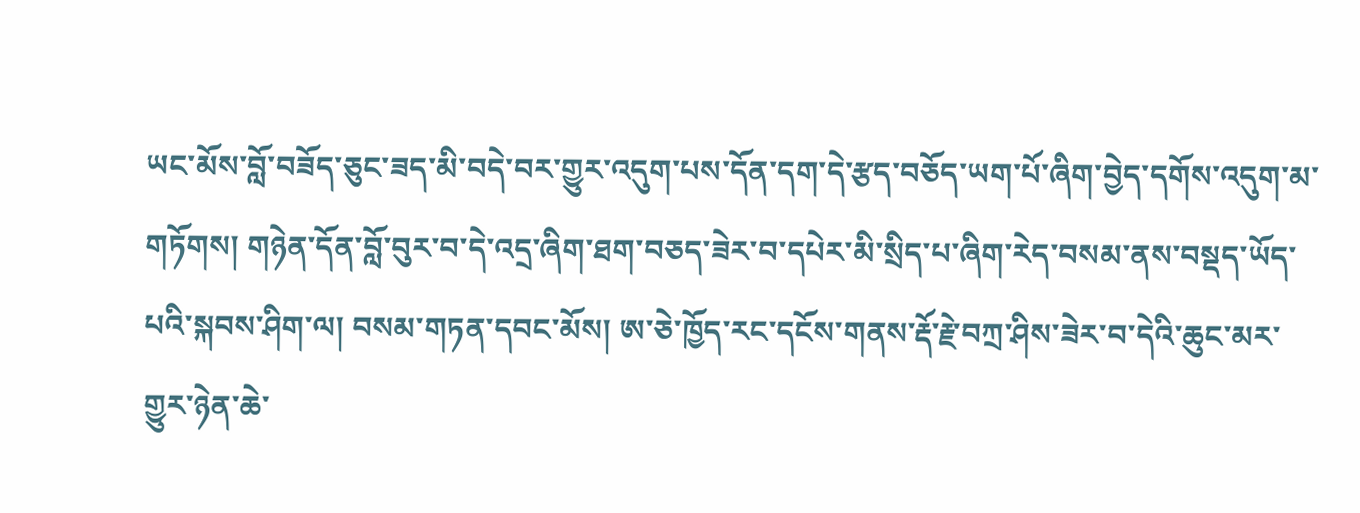ཡང་མོས་བློ་བཟོད་ཅུང་ཟད་མི་བདེ་བར་གྱུར་འདུག་པས་དོན་དག་དེ་རྩད་བཅོད་ཡག་པོ་ཞིག་བྱེད་དགོས་འདུག་མ་གཏོགས། གཉེན་དོན་བློ་བུར་བ་དེ་འདྲ་ཞིག་ཐག་བཅད་ཟེར་བ་དཔེར་མི་སྲིད་པ་ཞིག་རེད་བསམ་ནས་བསྡད་ཡོད་པའི་སྐབས་ཤིག་ལ། བསམ་གཏན་དབང་མོས། ཨ་ཅེ་ཁྱོད་རང་དངོས་གནས་རྡོ་རྗེ་བཀྲ་ཤིས་ཟེར་བ་དེའི་ཆུང་མར་གྱུར་ཉེན་ཆེ་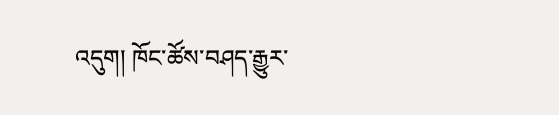འདུག། ཁོང་ཚོས་བཤད་རྒྱུར་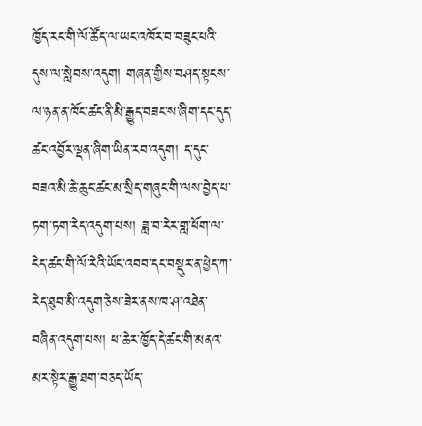ཁྱོད་རང་གི་ལོ་ཚོད་ལ་ཡང་འཁོར་བ་བཟུང་པའི་དུས་ལ་སླེབས་འདུག། གཞན་གྱིས་བཤད་སྟངས་ལ་ཉན་ན་ཁོང་ཚང་ནི་མི་རྒྱུད་བཟང་ས་ཞིག་དང་དུད་ཚང་འབྱོར་ལྡན་ཞིག་ཡིན་རབ་འདུག། ད་དུང་བཟའ་མི་ཆེ་ཆུང་ཚང་མ་སྲིད་གཞུང་གི་ལས་བྱེད་པ་ཏག་ཏག་རེད་འདུག་པས། ཟླ་བ་རེར་གླ་ཕོག་ལ་ངེད་ཚང་གི་ལོ་རེའི་ཡོང་འབབ་དང་བསྡུར་ན་ཕྱེད་ཀ་རེད་ཐུབ་མི་འདུག་ཅེས་ཟེར་ནས་ཁ་ཤ་འཐེན་བཞིན་འདུག་པས། ཕ་ཆེར་ཁྱོད་དེ་ཚང་གི་མནའ་མར་སྟེར་རྒྱུ་ཐག་བཅད་ཡོད་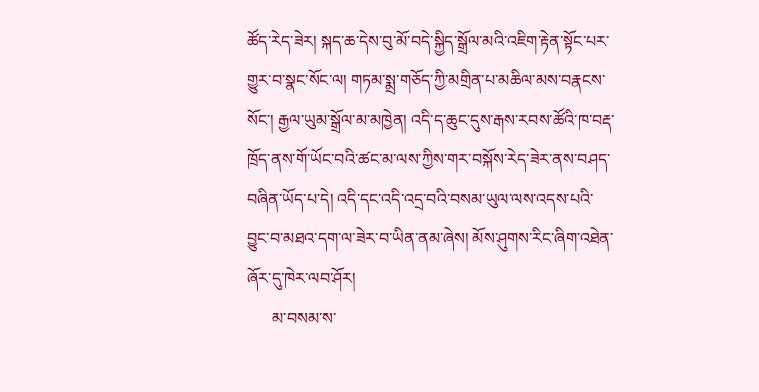ཚོད་རེད་ཟེར། སྐད་ཆ་དེས་བུ་མོ་བདེ་སྐྱིད་སྒྲོལ་མའི་འཇིག་རྟེན་སྟོང་པར་གྱུར་བ་སྣང་སོང་ལ། གཏམ་སྨྲ་གཅོད་ཀྱི་མགྲིན་པ་མཆིལ་མས་བརྣངས་སོང་། རྒྱལ་ཡུམ་སྒྲོལ་མ་མཁྱེན། འདི་ད་ཆུང་དུས་རྒས་རབས་ཚོའི་ཁ་བརྡ་ཁྲོད་ནས་གོ་ཡོང་བའི་ཚང་མ་ལས་ཀྱིས་གར་བསྐོས་རེད་ཟེར་ནས་བཤད་བཞིན་ཡོད་པ་དེ། འདི་དང་འདི་འདྲ་བའི་བསམ་ཡུལ་ལས་འདས་པའི་བྱུང་བ་མཐའ་དག་ལ་ཟེར་བ་ཡིན་ནམ་ཞེས། མོས་ཤུགས་རིང་ཞིག་འཐེན་ཞོར་དུ་ཁེར་ལབ་ཤོར།
      མ་བསམ་ས་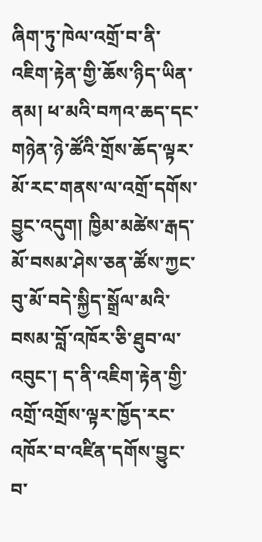ཞིག་ཏུ་ཁེལ་འགྲོ་བ་ནི་འཇིག་རྟེན་གྱི་ཆོས་ཉིད་ཡིན་ནམ། ཕ་མའི་བཀའ་ཆད་དང་གཉེན་ཉེ་ཚོའི་གྲོས་ཆོད་ལྟར་མོ་རང་གནས་ལ་འགྲོ་དགོས་བྱུང་འདུག། ཁྱིམ་མཚེས་རྒད་མོ་བསམ་ཤེས་ཅན་ཚོས་ཀྱང་བུ་མོ་བདེ་སྐྱིད་སྒྲོལ་མའི་བསམ་བློ་འཁོར་ཅི་ཐུབ་ལ་འབུང་། ད་ནི་འཇིག་རྟེན་གྱི་འགྲོ་འགྲོས་ལྟར་ཁྱོད་རང་འཁོར་བ་འཛིན་དགོས་བྱུང་བ་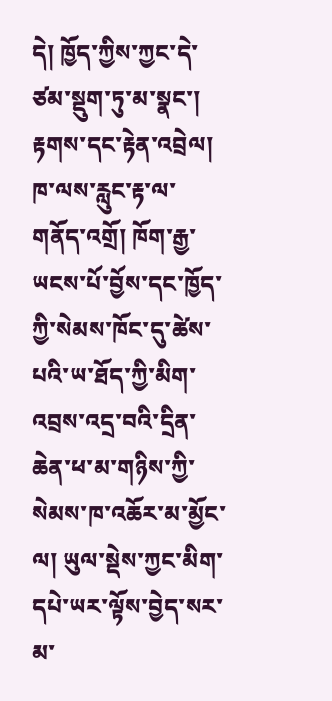དེ། ཁྱོད་ཀྱིས་ཀྱང་དེ་ཙམ་སྡུག་ཏུ་མ་སྣང་། རྟགས་དང་རྟེན་འབྲེལ། ཁ་ལས་རླུང་རྟ་ལ་གནོད་འགྲོ། ཁོག་རྒྱ་ཡངས་པོ་བྱོས་དང་ཁྱོད་ཀྱི་སེམས་ཁོང་དུ་ཚེས་པའི་ཡ་ཐོད་ཀྱི་མིག་འབྲས་འདྲ་བའི་དྲིན་ཆེན་ཕ་མ་གཉིས་ཀྱི་སེམས་ཁ་འཆོར་མ་མྱོང་ལ། ཡུལ་སྡེས་ཀྱང་མིག་དཔེ་ཡར་ལྟོས་བྱེད་སར་མ་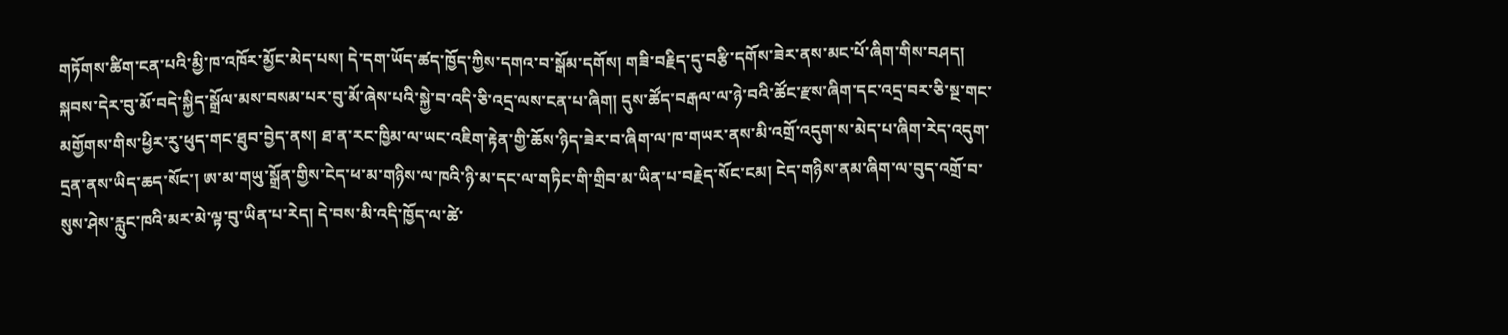གཏོགས་ཚིག་ངན་པའི་མྱི་ཁ་འཁོར་མྱོང་མེད་པས། དེ་དག་ཡོད་ཚད་ཁྱོད་ཀྱིས་དགའ་བ་སྒོམ་དགོས། གཟི་བརྗིད་དུ་བརྩི་དགོས་ཟེར་ནས་མང་པོ་ཞིག་གིས་བཤད། སྐབས་དེར་བུ་མོ་བདེ་སྐྱིད་སྒྲོལ་མས་བསམ་པར་བུ་མོ་ཞེས་པའི་སྐྱེ་བ་འདི་ཅི་འདྲ་ལས་ངན་པ་ཞིག། དུས་ཚོད་བརྒལ་ལ་ཉེ་བའི་ཚོང་རྫས་ཞིག་དང་འདྲ་བར་ཅི་སྔ་གང་མགྱོགས་གིས་ཕྱིར་རུ་ཕུད་གང་ཐུབ་བྱེད་ནས། ཐ་ན་རང་ཁྱིམ་ལ་ཡང་འཇིག་རྟེན་གྱི་ཆོས་ཉིད་ཟེར་བ་ཞིག་ལ་ཁ་གཡར་ནས་མི་འགྲོ་འདུག་ས་མེད་པ་ཞིག་རེད་འདུག་དྲན་ནས་ཡིད་ཆད་སོང་། ཨ་མ་གཡུ་སྒྲོན་གྱིས་ངེད་ཕ་མ་གཉིས་ལ་ཁའི་ཉི་མ་དང་ལ་གཏིང་གི་གྲིབ་མ་ཡིན་པ་བརྗེད་སོང་ངམ། ངེད་གཉིས་ནམ་ཞིག་ལ་བུད་འགྲོ་བ་སུས་ཤེས་རླུང་ཁའི་མར་མེ་ལྟ་བུ་ཡིན་པ་རེད། དེ་བས་མི་འདི་ཁྱོད་ལ་ཚེ་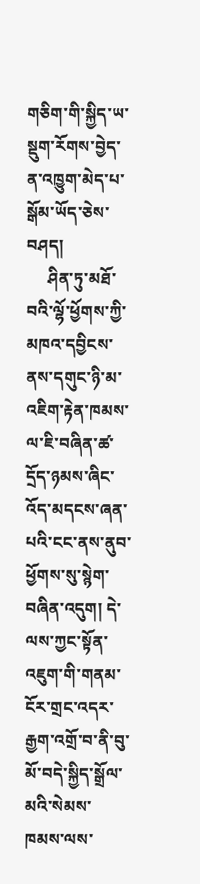གཅིག་གི་སྐྱིད་ཡ་སྡུག་རོགས་བྱེད་ན་འཁྱུག་མེད་པ་སྒོམ་ཡོད་ཅེས་བཤད།
     ཤིན་ཏུ་མཐོ་བའི་ལྷོ་ཕྱོགས་ཀྱི་མཁའ་དབྱིངས་ནས་དགུང་ཉི་མ་འཇིག་རྟེན་ཁམས་ལ་ཇི་བཞིན་ཚ་དྲོད་ཉམས་ཞིང་འོད་མདངས་ཞན་པའི་ངང་ནས་ནུབ་ཕྱོགས་སུ་སྙེག་བཞིན་འདུག། དེ་ལས་ཀྱང་སྟོན་འཇུག་གི་གནམ་ངོར་གྲང་འདར་རྒྱག་འགྲོ་བ་ནི་བུ་མོ་བདེ་སྐྱིད་སྒྲོལ་མའི་སེམས་ཁམས་ལས་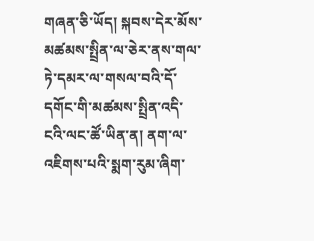གཞན་ཅི་ཡོད། སྐབས་དེར་མོས་མཚམས་སྤྲིན་ལ་ཅེར་ནས་གལ་ཏེ་དམར་ལ་གསལ་བའི་དོ་དགོང་གི་མཚམས་སྤྲིན་འདི་ངའི་ལང་ཚོ་ཡིན་ན། ནག་ལ་འཇིགས་པའི་སྨག་རུམ་ཞིག་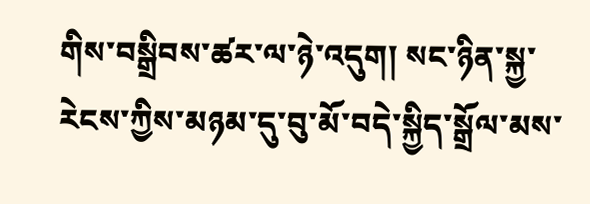གིས་བསྒྲིབས་ཚར་ལ་ཉེ་འདུག། སང་ཉིན་སྐྱ་རེངས་ཀྱིས་མཉམ་དུ་བུ་མོ་བདེ་སྐྱིད་སྒྲོལ་མས་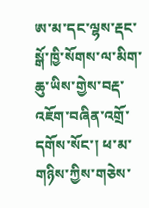ཨ་མ་དང་ལྷས་རྡང་སྒོ་ཁྱི་སོགས་ལ་མིག་ཆུ་ཡིས་གྱེས་བརྡ་འཇོག་བཞིན་འགྲོ་དགོས་སོང་། ཕ་མ་གཉིས་ཀྱིས་གཅེས་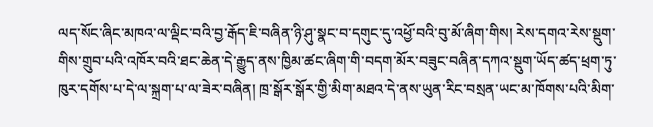ལད་སོང་ཞིང་མཁའ་ལ་ལྡིང་བའི་བྱ་རྒོད་ཇི་བཞིན་ཉི་ཤུ་སྣང་བ་དགུང་དུ་འཕྱོ་བའི་བུ་མོ་ཞིག་གིས། རེས་དགའ་རེས་སྡུག་གིས་གྲུབ་པའི་འཁོར་བའི་ཐང་ཆེན་དེ་རྒྱུད་ནས་ཁྱིམ་ཚང་ཞིག་གི་བདག་མོར་བཟུང་བཞིན་དཀའ་སྡུག་ཡོད་ཚད་ཕྲག་ཏུ་ཁུར་དགོས་པ་དེ་ལ་སྐྲག་པ་ལ་ཟེར་བཞིན། ཁྲ་སྒོར་སྒོར་གྱི་མིག་མཐའ་དེ་ནས་ཡུན་རིང་བསྲན་ཡང་མ་ཁོགས་པའི་མིག་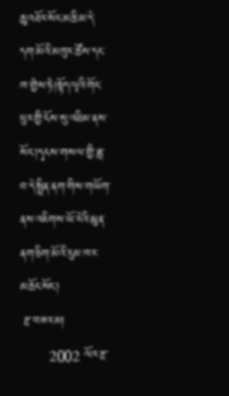ཆུ་འཐོར་སོང་མཆི་མ་དེ་དག་མོའི་མཁུར་ཚོས་དང་ཁ་གྱེས་ཏེ།སྟོད་ལྭའི་གོང་ཕུར་གྱི་ངོས་སུ་འཐིམ་ནས་སོང་།དྭངས་གསལ་གྱི་ཟླ་བ་དེ་སྤྲིན་ནག་གིས་གཡོག་ནས་འཇིགས་ཡོ་རེའི་མུན་ནག་ཅིག་མོའི་རུམ་ཁར་མཆོང་སོང་།
 རྫ་བཟའ་མ།
       2002 ལོར་རྫ་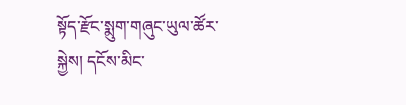སྟོད་རྫོང་སྨུག་གཞུང་ཡུལ་ཚོར་སྐྱེས། དངོས་མིང་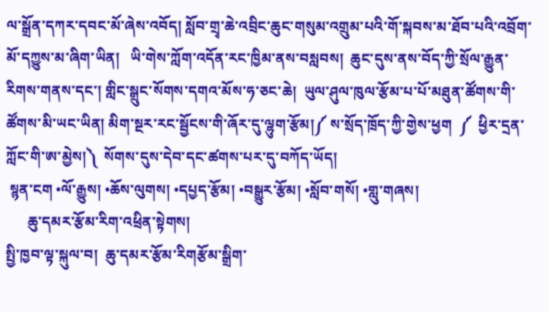ལ་སྒྲོན་དཀར་དབང་མོ་ཞེས་འབོད། སློབ་གྲྭ་ཆེ་འབྲིང་ཆུང་གསུམ་འགྲུམ་པའི་གོ་སྐབས་མ་ཐོབ་པའི་འབྲོག་མོ་དཀྱུས་མ་ཞིག་ཡིན།   ཡི་གེས་ཀློག་འདོན་རང་ཁྱིམ་ནས་བསླབས།  ཆུང་དུས་ནས་བོད་ཀྱི་སྲོལ་རྒྱུན་རིགས་གནས་དང་། གླིང་སྒྲུང་སོགས་དགའ་མོས་ཧ་ཅང་ཆེ།  ཡུལ་ཤུལ་ཁུལ་རྩོམ་པ་པོ་མཐུན་ཚོགས་གི་ཚོགས་མི་ཡང་ཡིན། མིག་སྔར་རང་སྦྱོངས་གི་ཞོར་དུ་ལྷུག་རྩོམ།༼ ས་སྲོད་ཁྲོད་ཀྱི་གྱེས་ཕྱག  ༼  ཕྱིར་དྲན་ཀློང་གི་ཨ་མྱེས།༽  སོགས་དུས་དེབ་དང་ཚགས་པར་དུ་བཀོད་ཡོད།
 སྙན་ངག •ལོ་རྒྱུས། •ཆོས་ལུགས། •དཔྱད་རྩོམ། •བསྒྱུར་རྩོམ། •སློབ་གསོ། •གླུ་གཞས།
      ཆུ་དམར་རྩོམ་རིག་འཕྲིན་སྟེགས།
སྤྱི་ཁྱབ་ལྟ་སྐུལ་བ།  ཆུ་དམར་རྩོམ་རིགརྩོམ་སྒྲིག་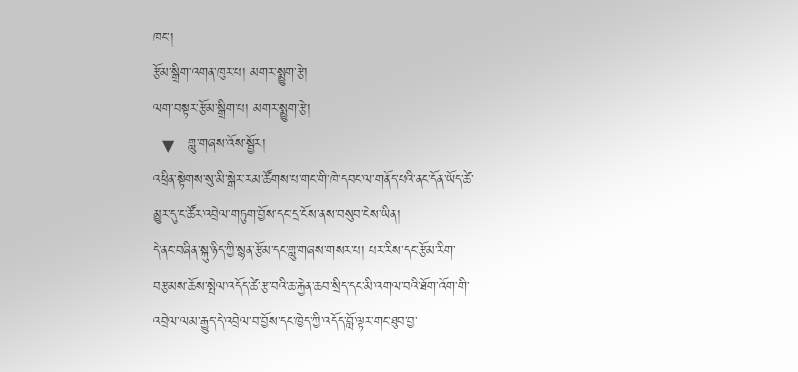ཁང་།
རྩོམ་སྒྲིག་འགན་ཁུར་པ། མགར་སྨྱུག་རྩེ།
ལག་བསྟར་རྩོམ་སྒྲིག་པ། མགར་སྨྱུག་རྩེ།
  ▼   གླུ་གཞས་འོས་སྦྱོར།
འཕྲིན་སྟེགས་སུ་མི་སྒེར་རམ་ཚོགས་པ་གང་གི་ཁེ་དབང་ལ་གནོད་པའི་ནང་དོན་ཡོད་ཚེ་མྱུར་དུ་ང་ཚོར་འབྲེལ་གཏུག་བྱོས་དང་དྲ་ངོས་ནས་བསུབ་ངེས་ཡིན།
དེ་ནང་བཞིན་སྐུ་ཉིད་ཀྱི་སྙན་རྩོམ་དང་གླུ་གཞས་གསར་པ། པར་རིས་དང་རྩོམ་རིག་བརྩམས་ཆོས་སྤེལ་འདོད་ཚེ་རྩ་བའི་ཆ་རྐྱེན་ཆབ་སྲིད་དང་མི་འགལ་བའི་ཐོག་འོག་གི་འབྲེལ་ལམ་རྒྱུད་དེ་འབྲེལ་བ་བྱོས་དང་ཁྱེད་ཀྱི་འདོད་བློ་ལྟར་གང་ཐུབ་བྱ་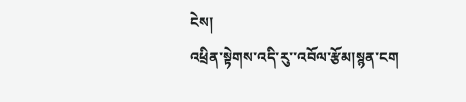ངེས།
འཕྲིན་སྟེགས་འདི་རུ་་འབོལ་རྩོམ།སྙན་ངག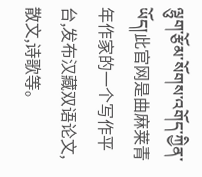ལྷུག་རྩོམ་སོགས་འགོད་ཀྱིན་ཡོད།此官网是曲麻莱青年作家的一个写作平台,发布汉藏双语论文,散文,诗歌等。